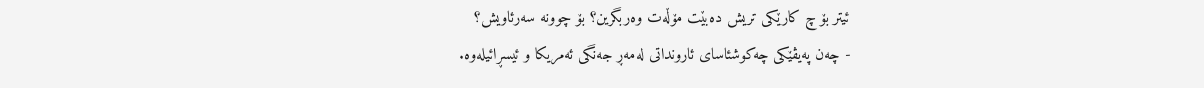ئیتر بۆ چ کارێکی تریش دەبێت مۆڵەت وەربگرین؟ بۆ چوونە سەرئاویش؟
- چەن پەیڤێکی چەکوشئاسای ئارونداتی لەمەڕ جەنگی ئەمریکا و ئیسڕائیلەوە.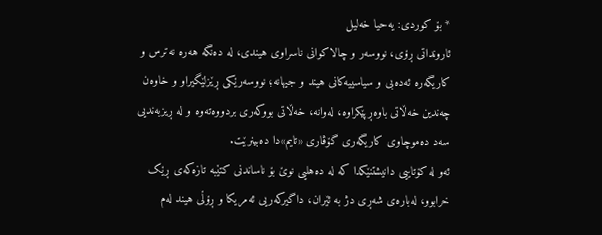* بۆ کوردی: یەحیا خەلیل
ئارونداتی ڕۆی، نووسەر و چالاکوانی ناسراوی هیندی، لە دەنگە هەرە نەترس و کاریگەرە ئەدەبی و سیاسییەکانی هیند و جیهانە؛ نووسەرێکی ڕێزلێگیراو و خاوەن چەندین خەڵاتی باوەڕپێکراوە، لەوانە، خەڵاتی بووکەری بردووەتەوە و لە ڕیزبەندیی سەد دەموچاوی کاریگەری گۆڤاری «تایم»دا دەبینرێت.
ئەو لە کۆتاییی دانیشتنێکدا کە لە دەهلیی نوێ بۆ ناساندنی کتێبە تازەکەی ڕێک خرابوو، لەبارەی شەڕی دژ بە ئێران، داگیرکەریی ئەمریکا و ڕۆڵی هیند لەم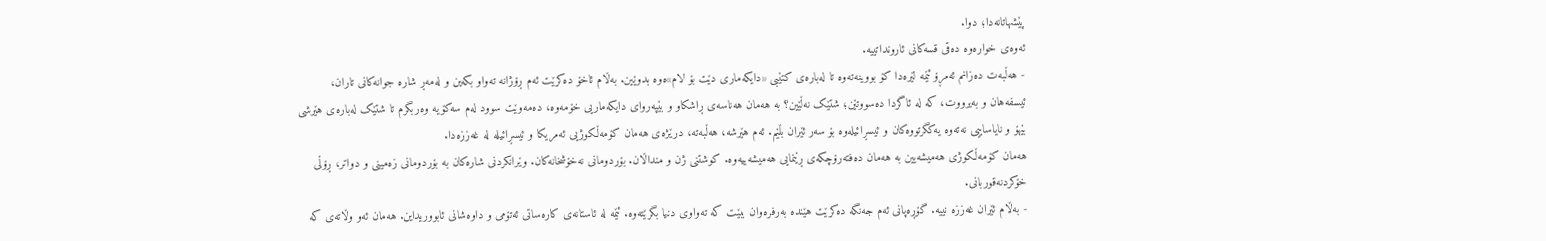پێشهاتانەدا؛ دوا.
ئەوەی خوارەوە دەقی قسەکانی ئارونداتییە.
- هەڵبەت دەزانم ئەمڕۆ ئێمە لێرەدا کۆ بووینەتەوە تا لەبارەی کتێبی «دایکەماری دێت بۆ لام»ەوە بدوێین. بەڵام ئاخۆ دەکرێت ئەم ڕۆژانە تەواو بکەین و لەمەڕ شارە جوانەکانی تاران، ئیسفەهان و بەیرووت، کە لە ئاگردا دەسووتێن؛ شتێک نەڵێین؟ بە هەمان هەناسەی ڕاشکاو و بێپەروای دایکەماریی خۆمەوە، دەمەوێت سوود لەم سەکۆیە وەربگرم تا شتێک لەبارەی هێرشی بێهۆ و نایاساییی نەتەوە یەکگرتووەکان و ئیسڕائیلەوە بۆ سەر ئێران بڵێم. ئەم هێرشە، هەڵبەتە، درێژەی هەمان کۆمەڵکوژیی ئەمریکا و ئیسڕائیلە لە غەززەدا.
هەمان کۆمەڵکوژی هەمیشەیین بە هەمان دەفتەرۆچکەی ڕێنمایی هەمیشەییەوە. کوشتنی ژن و منداڵان. بۆردومانی نەخۆشخانەکان. وێرانکردنی شارەکان بە بۆردومانی زەمینی و دواتر، ڕۆڵی خۆکردنەقوربانی.
- بەڵام ئێران غەززە نییە. گۆڕەپانی ئەم جەنگە دەکرێت هێندە بەرفرەوان ببێت کە تەواوی دنیا بگرێتەوە. ئێمە لە ئاستانەی کارەساتی ئەتۆمی و داوەشانی ئابووریداین. هەمان ئەو وڵاتەی کە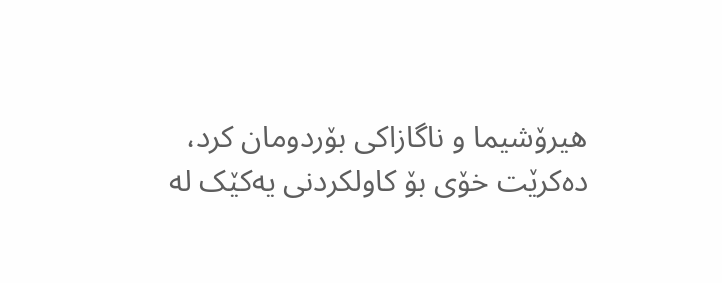هیرۆشیما و ناگازاکی بۆردومان کرد، دەکرێت خۆی بۆ کاولکردنی یەکێک لە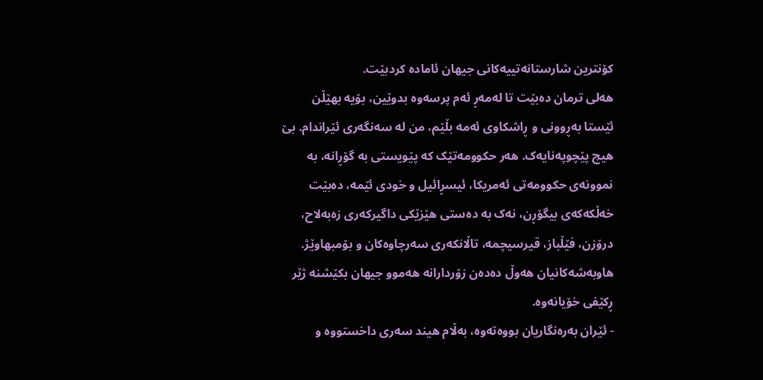کۆنترین شارستانەتییەکانی جیهان ئامادە کردبێت.
هەلی ترمان دەبێت تا لەمەڕ ئەم پرسەوە بدوێین، بۆیە بهێڵن ئێستا بەڕوونی و ڕاشکاوی ئەمە بڵێم، من لە سەنگەری ئێراندام. بێ هیچ پێچوپەنایەک. هەر حکوومەتێک کە پێویستی بە گۆڕانە، بە نموونەی حکوومەتی ئەمریکا، ئیسڕائیل و خودی ئێمە، دەبێت خەڵکەکەی بیگۆڕن، نەک بە دەستی هێزێکی داگیرکەری زەبەلاح، درۆزن، فێڵباز، قیرسیچمە، تاڵانکەری سەرچاوەکان و بۆمبهاوێژ. هاوبەشەکانیان هەوڵ دەدەن زۆردارانە هەموو جیهان بکێشنە ژێر ڕکێفی خۆیانەوە.
- ئێران بەرەنگاریان بووەتەوە، بەڵام هیند سەری داخستووە و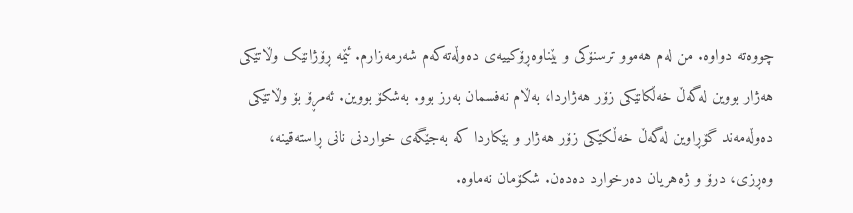چووەتە دواوە. من لەم هەموو ترسنۆکی و بێناوەڕۆکییەی دەوڵەتەکەم شەرمەزارم. ئێمە ڕۆژانێک وڵاتێکی هەژار بووین لەگەڵ خەڵکانێکی زۆر هەژاردا، بەڵام نەفسمان بەرز بوو. بەشکۆ بووین. ئەمڕۆ بۆ وڵاتێکی دەوڵەمەند گۆڕاوین لەگەڵ خەڵکێکی زۆر هەژار و بێکاردا کە بەجێگەی خواردنی نانی ڕاستەقینە، وەڕزی، درۆ و ژەهریان دەرخوارد دەدەن. شکۆمان نەماوە.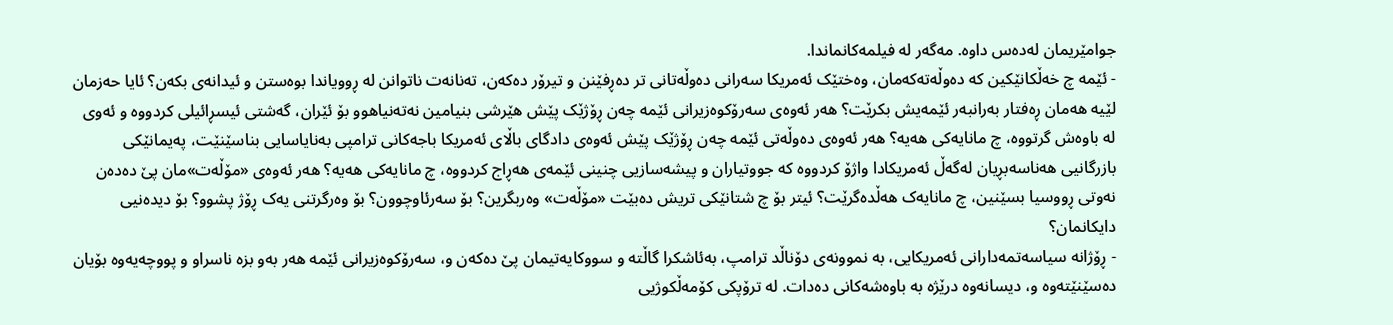جوامێریمان لەدەس داوە. مەگەر لە فیلمەکانماندا.
- ئێمە چ خەڵکانێکین کە دەوڵەتەکەمان، وەختێک ئەمریکا سەرانی دەوڵەتانی تر دەڕفێنن و تیرۆر دەکەن، تەنانەت ناتوانن لە ڕوویاندا بوەستن و ئیدانەی بکەن؟ ئایا حەزمان لێیە هەمان ڕەفتار بەرانبەر ئێمەیش بکرێت؟ هەر ئەوەی سەرۆکوەزیرانی ئێمە چەن ڕۆژێک پێش هێرشی بنیامین نەتەنیاهوو بۆ ئێران، گەشتی ئیسڕائیلی کردووە و ئەوی لە باوەش گرتووە، چ مانایەکی هەیە؟ هەر ئەوەی دەوڵەتی ئێمە چەن ڕۆژێک پێش ئەوەی دادگای باڵای ئەمریکا باجەکانی ترامپی بەنایاسایی بناسێنێت، پەیمانێکی بازرگانیی هەناسەبڕیان لەگەڵ ئەمریکادا واژۆ کردووە کە جووتیاران و پیشەسازیی چنینی ئێمەی هەڕاج کردووە، چ مانایەکی هەیە؟ هەر ئەوەی «مۆڵەت»مان پێ دەدەن نەوتی ڕووسیا بسێنین، چ مانایەک هەڵدەگرێت؟ ئیتر بۆ چ شتانێکی تریش دەبێت «مۆڵەت» وەربگرین؟ بۆ سەرئاوچوون؟ بۆ وەرگرتنی یەک ڕۆژ پشوو؟ بۆ دیدەنیی دایکانمان؟
- ڕۆژانە سیاسەتمەدارانی ئەمریکایی، بە نموونەی دۆناڵد ترامپ، بەئاشکرا گاڵتە و سووکایەتیمان پێ دەکەن و، سەرۆکوەزیرانی ئێمە هەر بەو بزە ناسراو و پووچەیەوە بۆیان دەسێنێتەوە و، دیسانەوە درێژە بە باوەشەکانی دەدات. لە ترۆپکی کۆمەڵکوژیی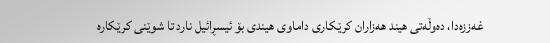غەززەدا، دەوڵەتی هیند هەزاران کرێکاری داماوی هیندی بۆ ئیسڕائیل نارد تا شوێنی کرێکارە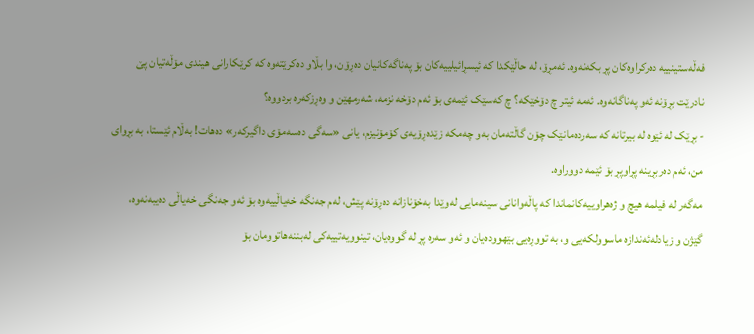فەڵەستینییە دەرکراوەکان پڕ بکەنەوە. ئەمڕۆ، لە حاڵێکدا کە ئیسڕائیلییەکان بۆ پەناگەکانیان دەڕۆن، وا بڵاو دەکرێتەوە کە کرێکارانی هیندی مۆڵەتیان پێ نادرێت بڕۆنە ئەو پەناگانەوە. ئەمە ئیتر چ دۆخێکە؟ چ کەسێک ئێمەی بۆ ئەم دۆخە نزمە، شەرمهێن و وەڕزکەرە بردووە؟
- بڕێک لە ئێوە لە بیرتانە کە سەردەمانێک چۆن گاڵتەمان بەو چەمکە زێدەڕۆیەی کۆمۆنیزم، یانی «سەگی دەسەمۆی داگیرکەر» دەهات! بەڵام ئێستا، بە بڕوای من، ئەم دەربڕینە پڕاوپڕ بۆ ئێمە دووراوە.
مەگەر لە فیلمە هیچ و ژەهراوییەکانماندا کە پاڵەوانانی سینەمایی لەوێدا بەخۆنازانە دەڕۆنە پێش، لەم جەنگە خەیاڵییەوە بۆ ئەو جەنگی خەیاڵی دەیبەنەوە، گێژن و زیادلەئەندازە ماسوولکەیی و، بە تووڕەیی بێهوودەیان و ئەو سەرە پڕ لە گووەیان، تینوویەتییەکی لەبننەهاتوومان بۆ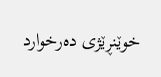خوێنڕێژی دەرخوارد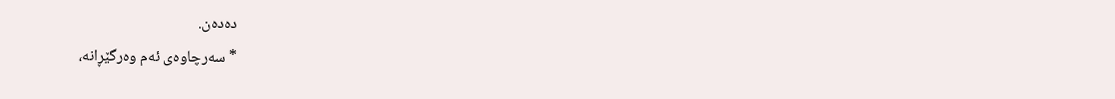دەدەن.
* سەرچاوەی ئەم وەرگێڕانە،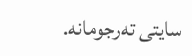سایتی تەرجومانە.